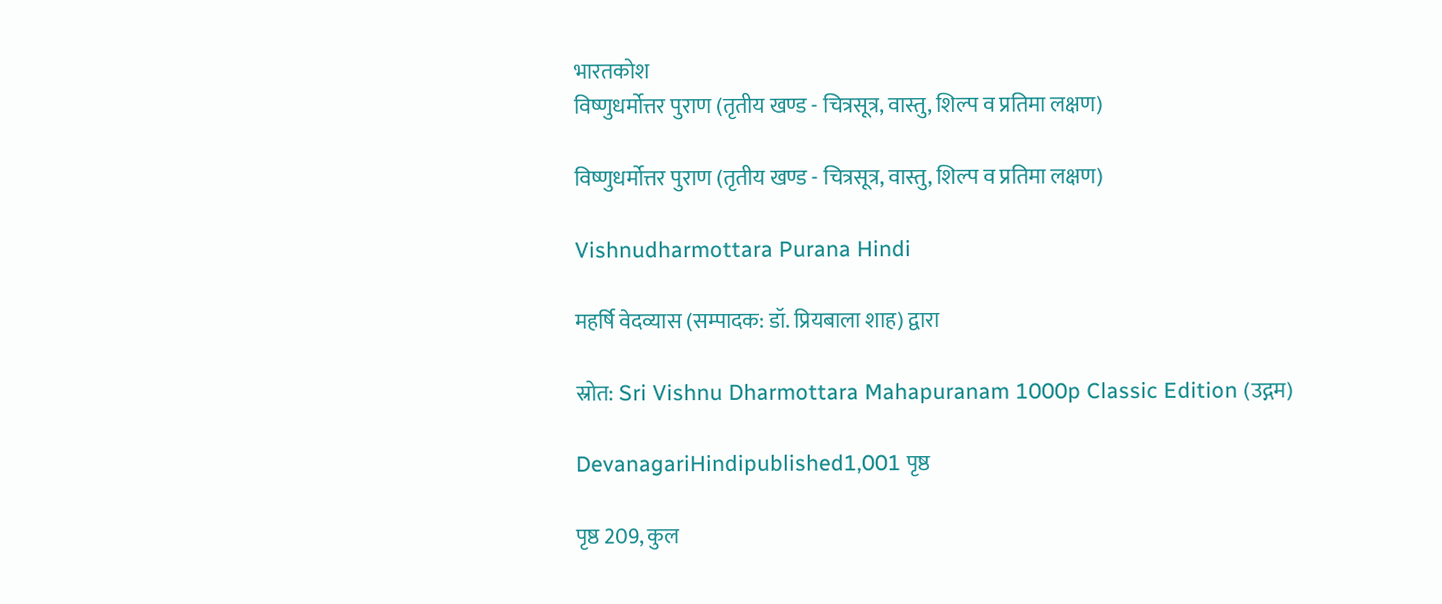भारतकोश
विष्णुधर्मोत्तर पुराण (तृतीय खण्ड - चित्रसूत्र, वास्तु, शिल्प व प्रतिमा लक्षण)

विष्णुधर्मोत्तर पुराण (तृतीय खण्ड - चित्रसूत्र, वास्तु, शिल्प व प्रतिमा लक्षण)

Vishnudharmottara Purana Hindi

महर्षि वेदव्यास (सम्पादक: डॉ. प्रियबाला शाह) द्वारा

स्रोत: Sri Vishnu Dharmottara Mahapuranam 1000p Classic Edition (उद्गम)

DevanagariHindipublished1,001 पृष्ठ

पृष्ठ 209, कुल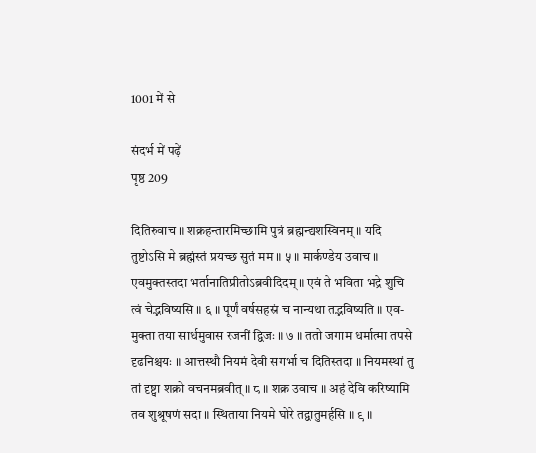1001 में से

संदर्भ में पढ़ें
पृष्ठ 209

दितिरुवाच ॥ शक्रहन्तारमिच्छामि पुत्रं ब्रह्मन्द्यशस्विनम् ॥ यदि तुष्टोऽसि मे ब्रह्मंस्तं प्रयच्छ सुतं मम ॥ ५ ॥ मार्कण्डेय उवाच ॥ एवमुक्तस्तदा भर्तानातिप्रीतोऽब्रवीदिदम् ॥ एवं ते भविता भद्रे शुचि त्वं चेद्भविष्यसि ॥ ६ ॥ पूर्णं वर्षसहस्रं च नान्यथा तद्भविष्यति ॥ एव- मुक्ता तया सार्धमुवास रजनीं द्विजः ॥ ७ ॥ ततो जगाम धर्मात्मा तपसे दृढनिश्चयः ॥ आत्तस्थौ नियमं देवी सगर्भा च दितिस्तदा ॥ नियमस्थां तु तां दृष्ट्वा शक्रो वचनमब्रवीत् ॥ ८ ॥ शक्र उवाच ॥ अहं देवि करिष्यामि तव शुश्रूषणं सदा ॥ स्थिताया नियमे घोरे तद्वातुमर्हसि ॥ ९ ॥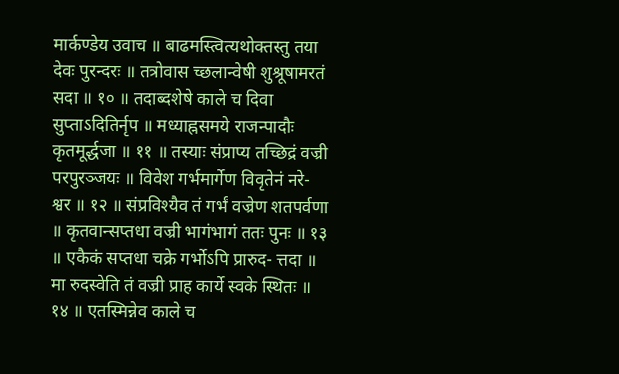मार्कण्डेय उवाच ॥ बाढमस्त्वित्यथोक्तस्तु तया देवः पुरन्दरः ॥ तत्रोवास च्छलान्वेषी शुश्रूषामरतं सदा ॥ १० ॥ तदाब्दशेषे काले च दिवा सुप्ताऽदितिर्नृप ॥ मध्याह्नसमये राजन्पादौः कृतमूर्द्धजा ॥ ११ ॥ तस्याः संप्राप्य तच्छिद्रं वज्री परपुरञ्जयः ॥ विवेश गर्भमार्गेण विवृतेनं नरे- श्वर ॥ १२ ॥ संप्रविश्यैव तं गर्भं वज्रेण शतपर्वणा ॥ कृतवान्सप्तधा वज्री भागंभागं ततः पुनः ॥ १३ ॥ एकैकं सप्तधा चक्रे गर्भोऽपि प्रारुद- त्तदा ॥ मा रुदस्वेति तं वज्री प्राह कार्ये स्वके स्थितः ॥ १४ ॥ एतस्मिन्नेव काले च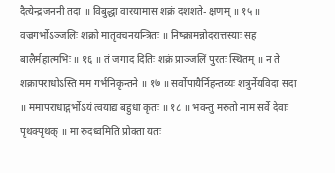दैत्येन्द्रजननी तदा ॥ विबुद्धा वारयामास शक्रं दशशते- क्षणम् ॥ १५ ॥ वज्रगर्भोऽञ्जलिः शक्रो मातृवचनयन्त्रितः ॥ निष्क्रामन्नोदरात्तस्याः सह बालैर्महात्मभिः ॥ १६ ॥ तं जगाद दितिः शक्रं प्राञ्जलिं पुरतः स्थितम् ॥ न ते शक्रापराधोऽस्ति मम गर्भनिकृन्तने ॥ १७ ॥ सर्वोपायैर्निहन्तव्यः शत्रुर्नेयविदा सदा ॥ ममापराधाद्गर्भोऽयं त्वयाद्य बहुधा कृतः ॥ १८ ॥ भवन्तु मरुतो नाम सर्वे देवाः पृथक्पृथक् ॥ मा रुदध्वमिति प्रोक्ता यतः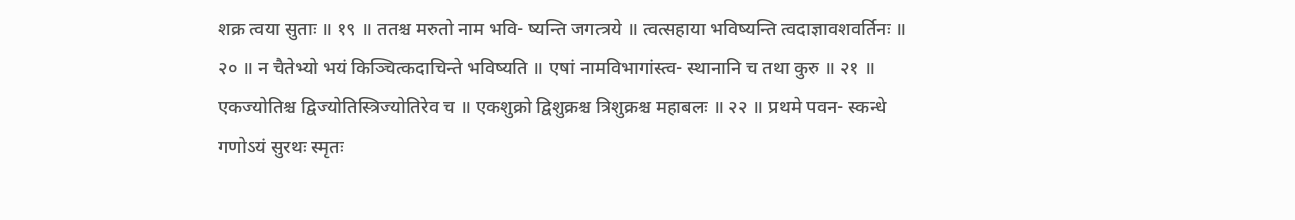शक्र त्वया सुताः ॥ १९ ॥ ततश्च मरुतो नाम भवि- ष्यन्ति जगत्त्रये ॥ त्वत्सहाया भविष्यन्ति त्वदाज्ञावशवर्तिनः ॥ २० ॥ न चैतेभ्यो भयं किञ्चित्कदाचिन्ते भविष्यति ॥ एषां नामविभागांस्त्व- स्थानानि च तथा कुरु ॥ २१ ॥ एकज्योतिश्च द्विज्योतिस्त्रिज्योतिरेव च ॥ एकशुक्रो द्विशुक्रश्च त्रिशुक्रश्च महाबलः ॥ २२ ॥ प्रथमे पवन- स्कन्धे गणोऽयं सुरथः स्मृतः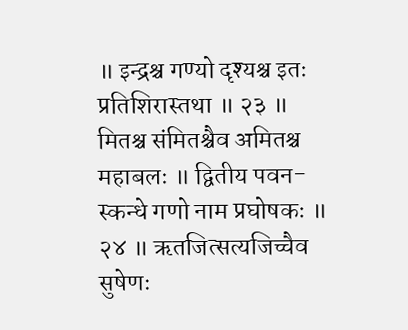॥ इन्द्रश्च गण्यो दृश्यश्च इतः प्रतिशिरास्तथा ॥ २३ ॥ मितश्च संमितश्चैव अमितश्च महाबलः ॥ द्वितीय पवन- स्कन्धे गणो नाम प्रघोषकः ॥ २४ ॥ ऋतजित्सत्यजिच्चैव सुषेणः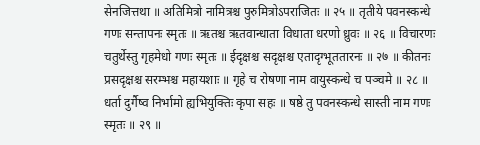सेनजित्तथा ॥ अतिमित्रो नामित्रश्च पुरुमित्रोऽपराजितः ॥ २५ ॥ तृतीये पवनस्कन्धे गणः सन्तापनः स्मृतः ॥ ऋतश्च ऋतवान्धाता विधाता धरणो ध्रुवः ॥ २६ ॥ विचारणः चतुर्थेस्तु गृहमेधो गणः स्मृतः ॥ ईदृक्षश्च सदृक्षश्च एतादृग्भूततारनः ॥ २७ ॥ कीतनः प्रसदृक्षश्च सरम्भश्च महायशाः ॥ गृहे च रोषणा नाम वायुस्कन्धे च पञ्चमे ॥ २८ ॥ धर्ता दुर्गैष्व निर्भामो ह्यभियुक्तिः कृपा सहः ॥ षष्ठे तु पवनस्कन्धे सास्ती नाम गणः स्मृतः ॥ २९ ॥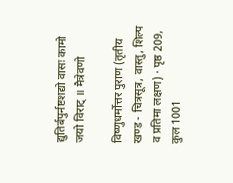द्युतिर्बपुर्नष्टशद्यो वासः कामो जयो विराट् ॥ मैत्रेवणो

विष्णुधर्मोत्तर पुराण (तृतीय खण्ड - चित्रसूत्र, वास्तु, शिल्प व प्रतिमा लक्षण) · पृष्ठ 209, कुल 1001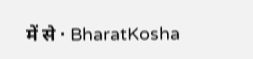में से · BharatKosha